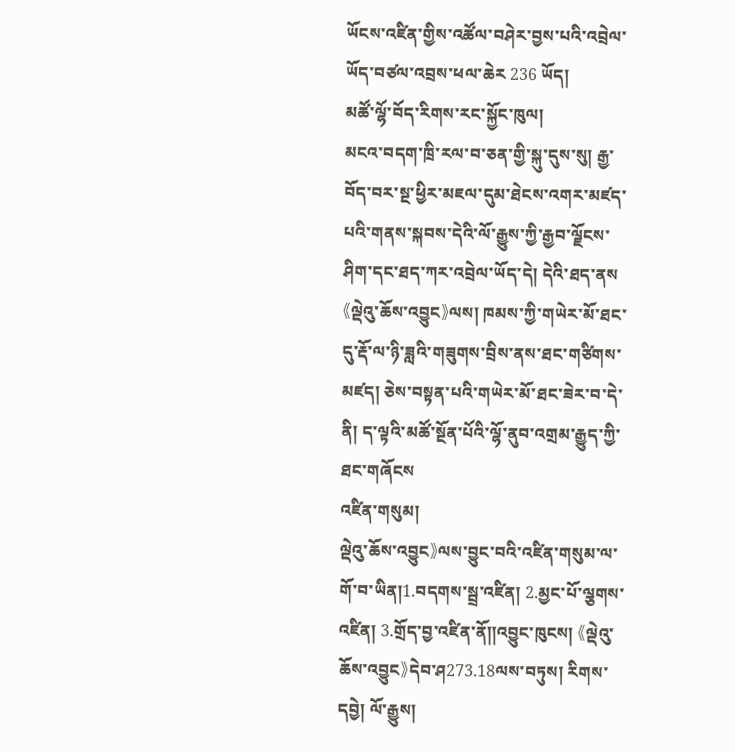ཡོངས་འཛིན་གྱིས་འཚོལ་བཤེར་བྱས་པའི་འབྲེལ་ཡོད་བཙལ་འབྲས་ཕལ་ཆེར 236 ཡོད།
མཚོ་ལྷོ་བོད་རིགས་རང་སྐྱོང་ཁུལ།
མངའ་བདག་ཁྲི་རལ་བ་ཅན་གྱི་སྐུ་དུས་སུ། རྒྱ་བོད་བར་སྔ་ཕྱིར་མཇལ་དུམ་ཐེངས་འགར་མཛད་པའི་གནས་སྐབས་དེའི་ལོ་རྒྱུས་ཀྱི་རྒྱབ་ལྗོངས་ཤིག་དང་ཐད་ཀར་འབྲེལ་ཡོད་དེ། དེའི་ཐད་ནས《ལྡེའུ་ཆོས་འབྱུང》ལས། ཁམས་ཀྱི་གཡེར་མོ་ཐང་དུ་རྡོ་ལ་ཉི་ཟླའི་གཟུགས་བྲིས་ནས་ཐང་གཙིགས་མཛད། ཅེས་བསྟན་པའི་གཡེར་མོ་ཐང་ཟེར་བ་དེ་ནི། ད་ལྟའི་མཚོ་སྔོན་པོའི་ལྷོ་ནུབ་འགྲམ་རྒྱུད་ཀྱི་ཐང་གཞོངས
འཛིན་གསུམ།
ལྡེའུ་ཆོས་འབྱུང》ལས་བྱུང་བའི་འཛིན་གསུམ་ལ་གོ་བ་ཡིན།1.བདགས་སྦྲ་འཛིན། 2.མྱང་པོ་ལྕགས་འཛིན། 3.གྲོད་བྱ་འཛིན་ནོ༎འབྱུང་ཁུངས། 《ལྡེའུ་ཆོས་འབྱུང》དེབ་ཤ273.18ལས་བཏུས། རིགས་དབྱེ། ལོ་རྒྱུས།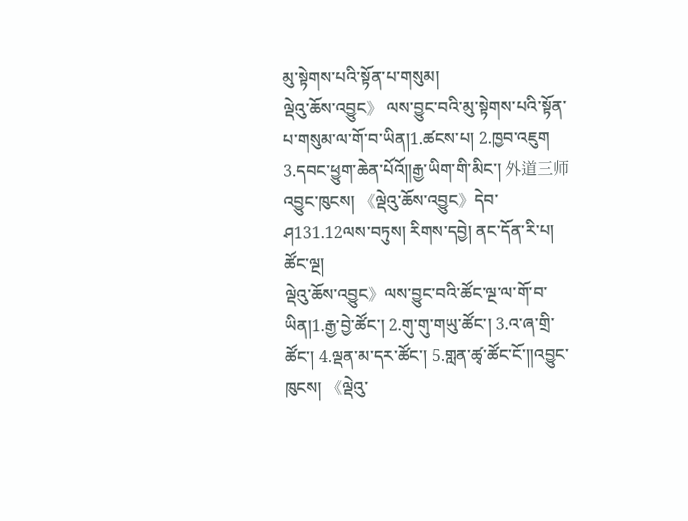མུ་སྟེགས་པའི་སྟོན་པ་གསུམ།
ལྡེའུ་ཆོས་འབྱུང》 ལས་བྱུང་བའི་མུ་སྟེགས་པའི་སྟོན་པ་གསུམ་ལ་གོ་བ་ཡིན།1.ཚངས་པ། 2.ཁྱབ་འཇུག 3.དབང་ཕྱུག་ཆེན་པོའོ༎རྒྱ་ཡིག་གི་མིང་། 外道三师 འབྱུང་ཁུངས། 《ལྡེའུ་ཆོས་འབྱུང》དེབ་ཤ131.12ལས་བཏུས། རིགས་དབྱེ། ནང་དོན་རི་པ།
ཚོང་ལྔ།
ལྡེའུ་ཆོས་འབྱུང》ལས་བྱུང་བའི་ཚོང་ལྔ་ལ་གོ་བ་ཡིན།1.རྒྱ་བྱེ་ཚོང་། 2.གུ་གུ་གཡུ་ཚོང་། 3.འ་ཞ་གྲི་ཚོང་། 4.ལྡན་མ་དར་ཚོང་། 5.གླན་ཚྭ་ཚོང་ངོ་༎འབྱུང་ཁུངས། 《ལྡེའུ་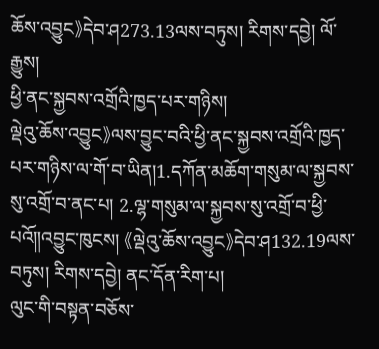ཆོས་འབྱུང》དེབ་ཤ273.13ལས་བཏུས། རིགས་དབྱེ། ལོ་རྒྱུས།
ཕྱི་ནང་སྐྱབས་འགྲོའི་ཁྱད་པར་གཉིས།
ལྡེའུ་ཆོས་འབྱུང》ལས་བྱུང་བའི་ཕྱི་ནང་སྐྱབས་འགྲོའི་ཁྱད་པར་གཉིས་ལ་གོ་བ་ཡིན།1.དཀོན་མཆོག་གསུམ་ལ་སྐྱབས་སུ་འགྲོ་བ་ནང་པ། 2.ལྷ་གསུམ་ལ་སྐྱབས་སུ་འགྲོ་བ་ཕྱི་པའོ༎འབྱུང་ཁུངས། 《ལྡེའུ་ཆོས་འབྱུང》དེབ་ཤ132.19ལས་བཏུས། རིགས་དབྱེ། ནང་དོན་རིག་པ།
ལུང་གི་བསྟན་བཅོས་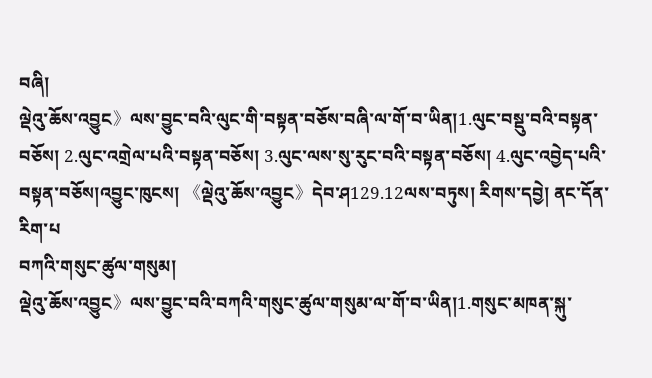བཞི།
ལྡེའུ་ཆོས་འབྱུང》ལས་བྱུང་བའི་ལུང་གི་བསྟན་བཅོས་བཞི་ལ་གོ་བ་ཡིན།1.ལུང་བསྡུ་བའི་བསྟན་བཅོས། 2.ལུང་འགྲེལ་པའི་བསྟན་བཅོས། 3.ལུང་ལས་སུ་རུང་བའི་བསྟན་བཅོས། 4.ལུང་འབྱེད་པའི་བསྟན་བཅོས།འབྱུང་ཁུངས། 《ལྡེའུ་ཆོས་འབྱུང》དེབ་ཤ129.12ལས་བཏུས། རིགས་དབྱེ། ནང་དོན་རིག་པ
བཀའི་གསུང་ཚུལ་གསུམ།
ལྡེའུ་ཆོས་འབྱུང》ལས་བྱུང་བའི་བཀའི་གསུང་ཚུལ་གསུམ་ལ་གོ་བ་ཡིན།1.གསུང་མཁན་སྐུ་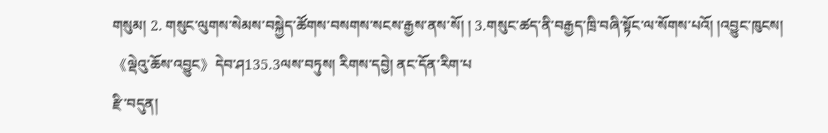གསུམ། 2. གསུང་ལུགས་སེམས་བསྐྱེད་ཚོགས་བསགས་སངས་རྒྱས་ནས་སོ། ། 3.གསུང་ཚད་ནི་བརྒྱད་ཁྲི་བཞི་སྟོང་ལ་སོགས་པའོ། །འབྱུང་ཁུངས། 《ལྡེའུ་ཆོས་འབྱུང》དེབ་ཤ135.3ལས་བཏུས། རིགས་དབྱེ། ནང་དོན་རིག་པ
རྫི་བདུན།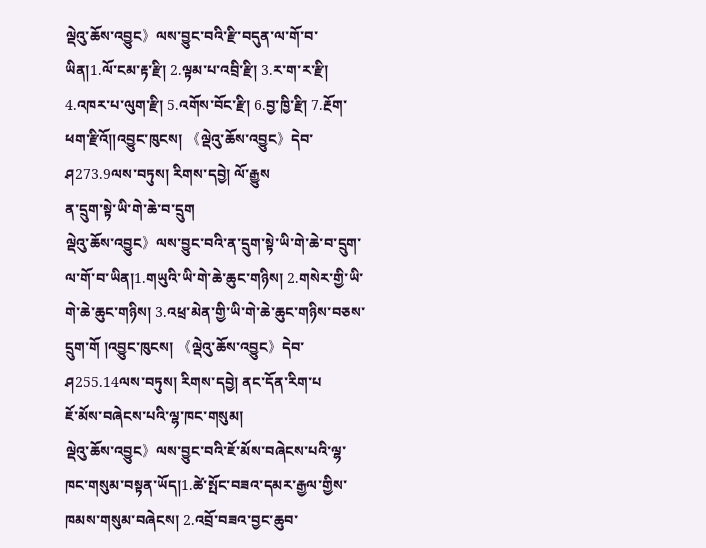ལྡེའུ་ཆོས་འབྱུང》ལས་བྱུང་བའི་རྫི་བདུན་ལ་གོ་བ་ཡིན།1.ལོ་ངམ་རྟ་རྫི། 2.ལྟམ་པ་འབྲི་རྫི། 3.ར་ག་ར་རྫི། 4.འཁར་པ་ལུག་རྫི། 5.འགོས་བོང་རྫི། 6.བྱ་ཁྱི་རྫི། 7.རྔོག་ཕག་རྫིའོ༎འབྱུང་ཁུངས། 《ལྡེའུ་ཆོས་འབྱུང》དེབ་ཤ273.9ལས་བཏུས། རིགས་དབྱེ། ལོ་རྒྱུས
ན་དྲུག་སྟེ་ཡི་གེ་ཆེ་བ་དྲུག
ལྡེའུ་ཆོས་འབྱུང》ལས་བྱུང་བའི་ན་དྲུག་སྟེ་ཡི་གེ་ཆེ་བ་དྲུག་ལ་གོ་བ་ཡིན།1.གཡུའི་ཡི་གེ་ཆེ་ཆུང་གཉིས། 2.གསེར་གྱི་ཡི་གེ་ཆེ་ཆུང་གཉིས། 3.འཕྲ་མེན་གྱི་ཡི་གེ་ཆེ་ཆུང་གཉིས་བཅས་དྲུག་གོ །འབྱུང་ཁུངས། 《ལྡེའུ་ཆོས་འབྱུང》དེབ་ཤ255.14ལས་བཏུས། རིགས་དབྱེ། ནང་དོན་རིག་པ
ཇོ་མོས་བཞེངས་པའི་ལྷ་ཁང་གསུམ།
ལྡེའུ་ཆོས་འབྱུང》ལས་བྱུང་བའི་ཇོ་མོས་བཞེངས་པའི་ལྷ་ཁང་གསུམ་བསྟན་ཡོད།1.ཚེ་སྤོང་བཟའ་དམར་རྒྱལ་གྱིས་ཁམས་གསུམ་བཞེངས། 2.འབྲོ་བཟའ་བྱང་ཆུབ་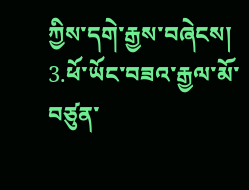ཀྱིས་དགེ་རྒྱས་བཞེངས། 3.ཕོ་ཡོང་བཟའ་རྒྱལ་མོ་བཙུན་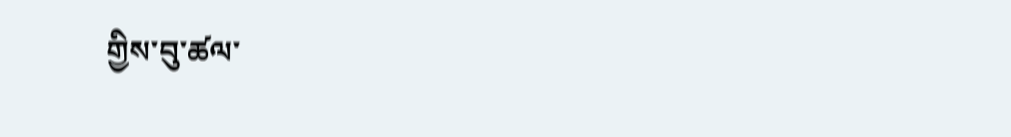གྱིས་བུ་ཚལ་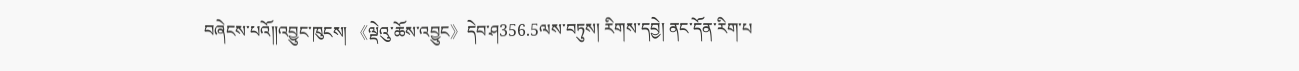བཞེངས་པའོ༎འབྱུང་ཁུངས། 《ལྡེའུ་ཆོས་འབྱུང》དེབ་ཤ356.5ལས་བཏུས། རིགས་དབྱེ། ནང་དོན་རིག་པ